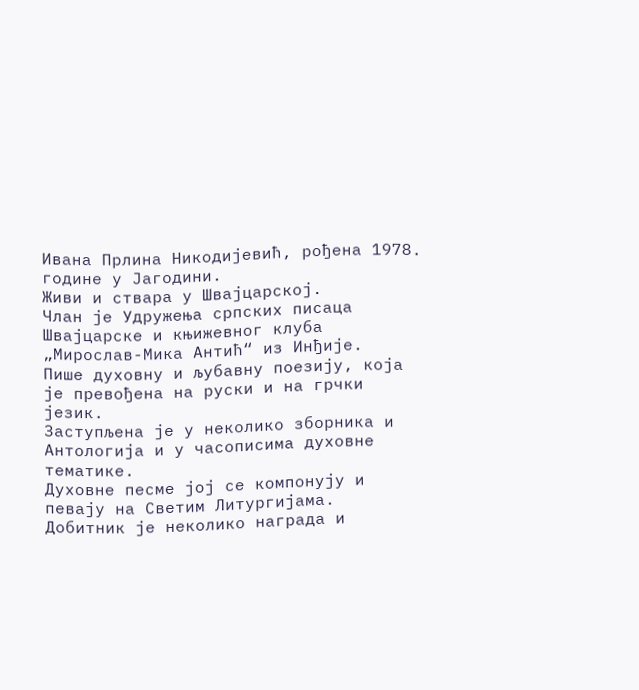Ивана Прлина Никодијевић, рођена 1978. године у Јагодини.
Живи и ствара у Швајцарској.
Члан је Удружења српских писаца Швајцарске и књижевног клуба
„Мирослав-Мика Антић“ из Инђије.
Пише духовну и љубавну поезију, која је превођена на руски и на грчки језик.
Заступљена је у неколико зборника и Антологија и у часописима духовне тематике.
Духовне песме јој се компонују и певају на Светим Литургијама.
Добитник је неколико награда и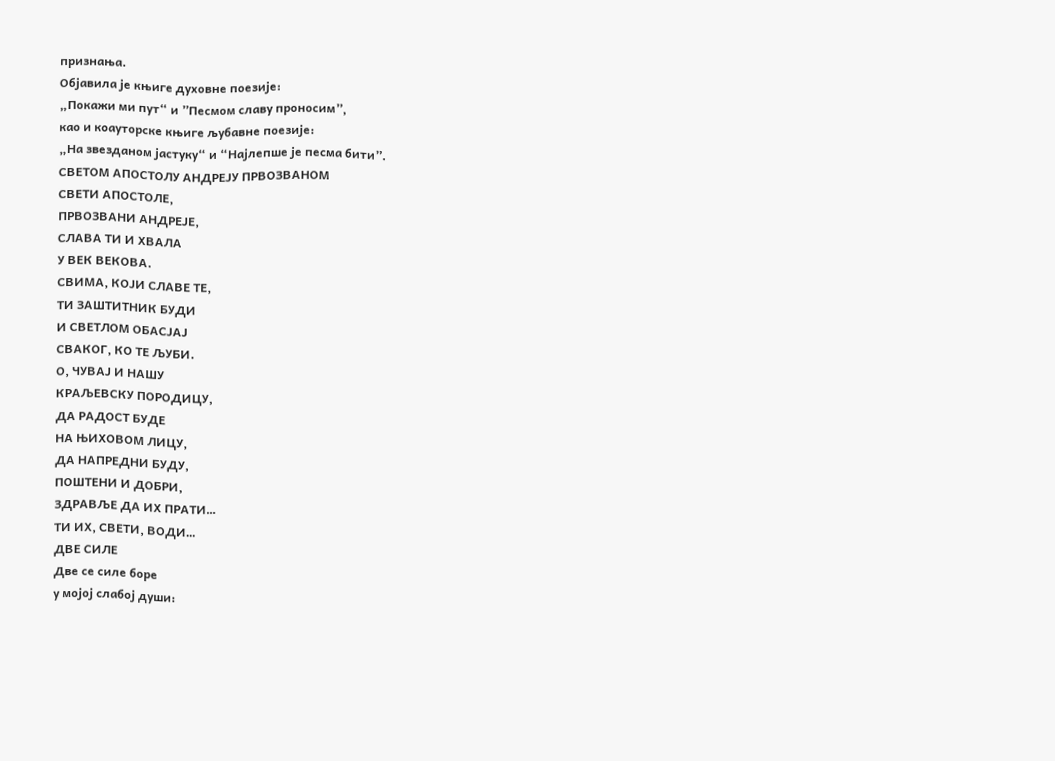признања.
Објавила је књиге духовне поезије:
„Покажи ми пут“ и ”Песмом славу проносим”,
као и коауторске књиге љубавне поезије:
„На звезданом јастуку“ и “Најлепше је песма бити”.
СВЕТОМ АПОСТОЛУ АНДРЕЈУ ПРВОЗВАНОМ
СВЕТИ АПОСТОЛЕ,
ПРВОЗВАНИ АНДРЕЈЕ,
СЛАВА ТИ И ХВАЛА
У ВЕК ВЕКОВА.
СВИМА, КОЈИ СЛАВЕ ТЕ,
ТИ ЗАШТИТНИК БУДИ
И СВЕТЛОМ ОБАСЈАЈ
СВАКОГ, КО ТЕ ЉУБИ.
О, ЧУВАЈ И НАШУ
КРАЉЕВСКУ ПОРОДИЦУ,
ДА РАДОСТ БУДЕ
НА ЊИХОВОМ ЛИЦУ,
ДА НАПРЕДНИ БУДУ,
ПОШТЕНИ И ДОБРИ,
ЗДРАВЉЕ ДА ИХ ПРАТИ…
ТИ ИХ, СВЕТИ, ВОДИ…
ДВЕ СИЛЕ
Две се силе боре
у мојој слабој души: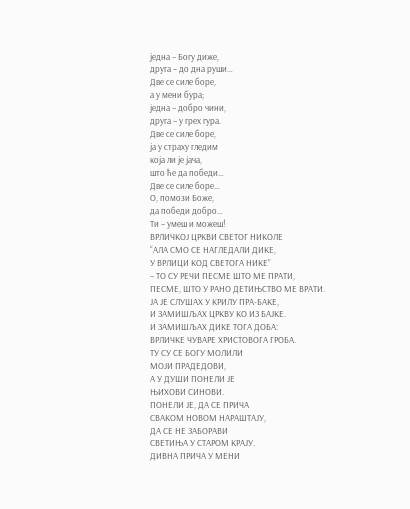једна – Богу диже,
друга – до дна руши…
Две се силе боре,
а у мени бура;
једна – добро чини,
друга – у грех гура.
Две се силе боре,
ја у страху гледим
која ли је јача,
што ће да победи…
Две се силе боре…
О, помози Боже,
да победи добро…
Ти – умеш и можеш!
ВРЛИЧКОЈ ЦРКВИ СВЕТОГ НИКОЛЕ
“АЛА СМО СЕ НАГЛЕДАЛИ ДИКЕ,
У ВРЛИЦИ КОД СВЕТОГА НИКЕ”
– ТО СУ РЕЧИ ПЕСМЕ ШТО МЕ ПРАТИ,
ПЕСМЕ, ШТО У РАНО ДЕТИЊСТВО МЕ ВРАТИ.
ЈА ЈЕ СЛУШАХ У КРИЛУ ПРА-БАКЕ,
И ЗАМИШЉАХ ЦРКВУ КО ИЗ БАЈКЕ.
И ЗАМИШЉАХ ДИКЕ ТОГА ДОБА:
ВРЛИЧКЕ ЧУВАРЕ ХРИСТОВОГА ГРОБА.
ТУ СУ СЕ БОГУ МОЛИЛИ
МОЈИ ПРАДЕДОВИ,
А У ДУШИ ПОНЕЛИ ЈЕ
ЊИХОВИ СИНОВИ.
ПОНЕЛИ ЈЕ, ДА СЕ ПРИЧА
СВАКОМ НОВОМ НАРАШТАЈУ,
ДА СЕ НЕ ЗАБОРАВИ
СВЕТИЊА У СТАРОМ КРАЈУ.
ДИВНА ПРИЧА У МЕНИ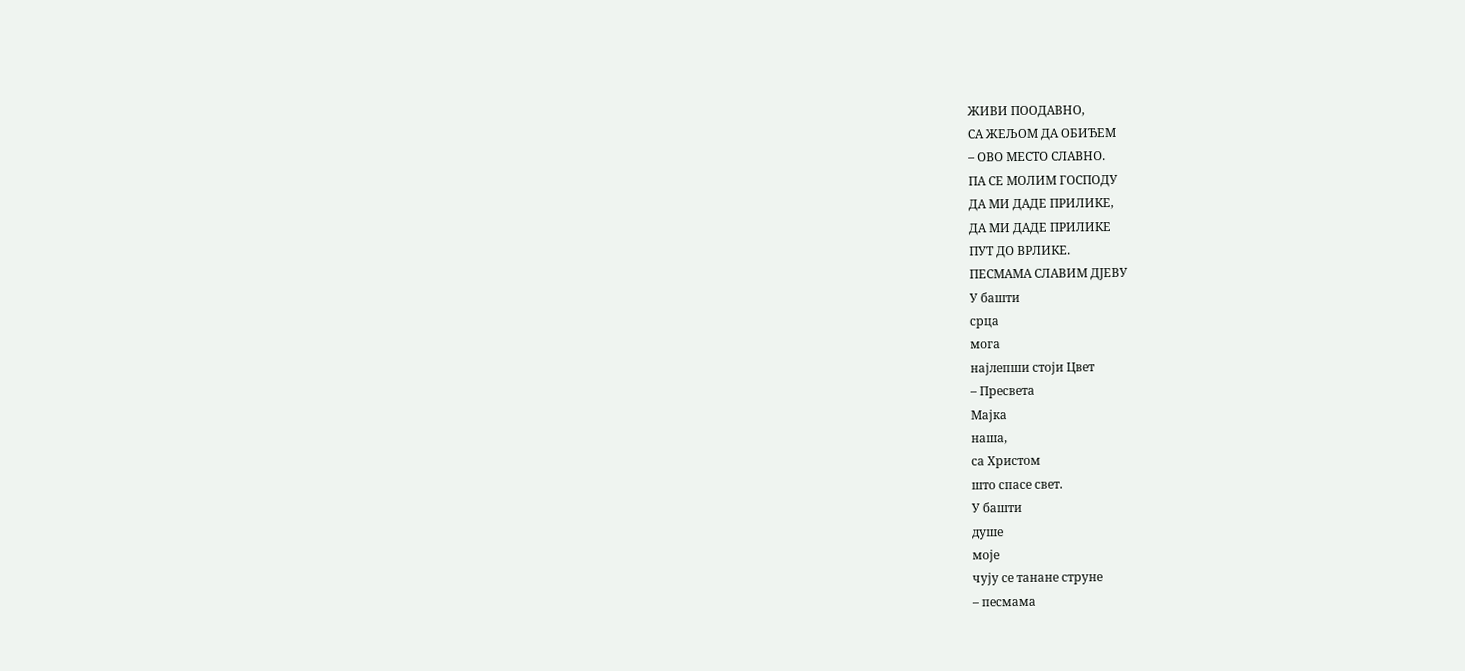ЖИВИ ПООДАВНО,
СА ЖЕЉОМ ДА ОБИЂЕМ
– ОВО МЕСТО СЛАВНО.
ПА СЕ МОЛИМ ГОСПОДУ
ДА МИ ДАДЕ ПРИЛИКЕ,
ДА МИ ДАДЕ ПРИЛИКЕ
ПУТ ДО ВРЛИКЕ.
ПЕСМАМА СЛАВИМ ДЈЕВУ
У башти
срца
мога
најлепши стоји Цвет
– Пресвета
Мајка
наша,
са Христом
што спасе свет.
У башти
душе
моје
чују се танане струне
– песмама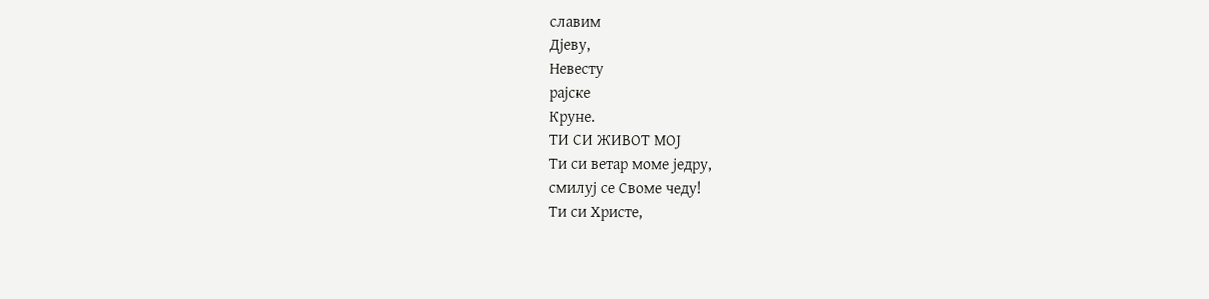славим
Дјеву,
Невесту
рајске
Круне.
ТИ СИ ЖИВОТ МОЈ
Ти си ветар моме једру,
смилуј се Своме чеду!
Ти си Христе,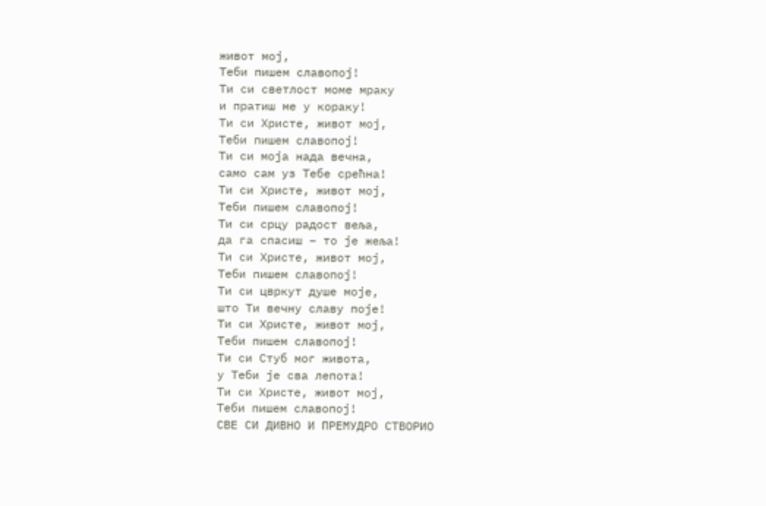живот мој,
Теби пишем славопој!
Ти си светлост моме мраку
и пратиш ме у кораку!
Ти си Христе, живот мој,
Теби пишем славопој!
Ти си моја нада вечна,
само сам уз Тебе срећна!
Ти си Христе, живот мој,
Теби пишем славопој!
Ти си срцу радост веља,
да га спасиш – то је жеља!
Ти си Христе, живот мој,
Теби пишем славопој!
Ти си цвркут душе моје,
што Ти вечну славу поје!
Ти си Христе, живот мој,
Теби пишем славопој!
Ти си Стуб мог живота,
у Теби је сва лепота!
Ти си Христе, живот мој,
Теби пишем славопој!
СВЕ СИ ДИВНО И ПРЕМУДРО СТВОРИО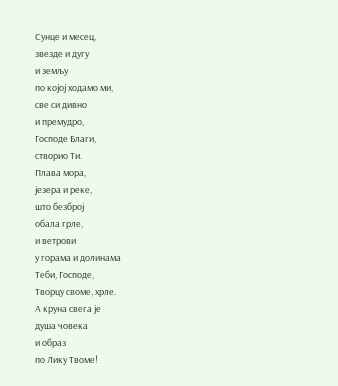Сунце и месец,
звезде и дугу
и земљу
по којој ходамо ми,
све си дивно
и премудро,
Господе Благи,
створио Ти.
Плава мора,
језера и реке,
што безброј
обала грле,
и ветрови
у горама и долинама
Теби, Господе,
Творцу своме, хрле.
А круна свега је
душа човека
и образ
по Лику Твоме!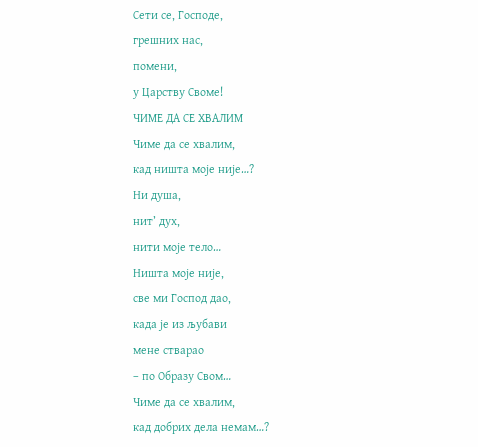Сети се, Господе,
грешних нас,
помени,
у Царству Своме!
ЧИМЕ ДА СЕ ХВАЛИМ
Чиме да се хвалим,
кад ништа моје није…?
Ни душа,
нит’ дух,
нити моје тело…
Ништа моје није,
све ми Господ дао,
када је из љубави
мене стварао
– по Образу Свом…
Чиме да се хвалим,
кад добрих дела немам…?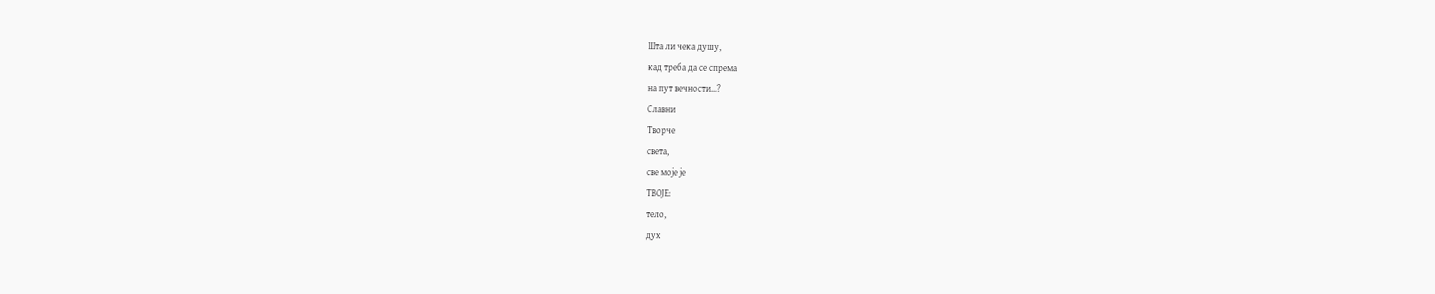Шта ли чека душу,
кад треба да се спрема
на пут вечности…?
Славни
Творче
света,
све моје је
ТВОЈЕ:
тело,
дух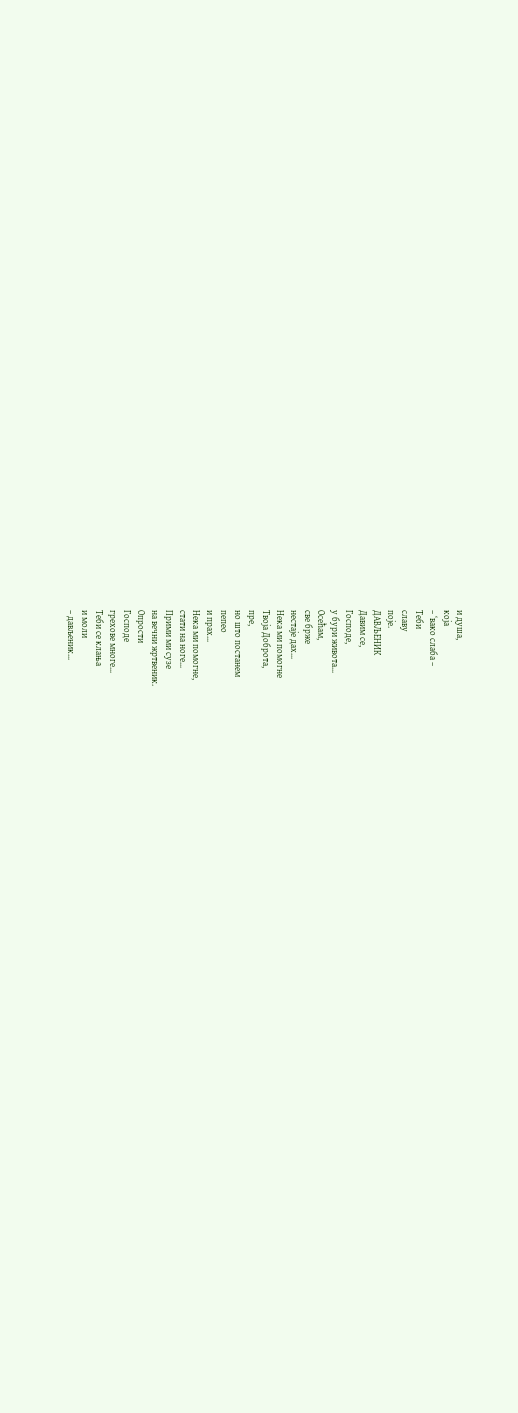и душа,
која
– ‘вако слаба –
Теби
славу
поје.
ДАВЉЕНИК
Давим се,
Господе,
у бури живота…
Осећам,
све брже
нестаје дах…
Нека ми помогне
Твоја Доброта,
пре,
но што постанем
пепео
и прах…
Нека ми помогне,
стати на ноге…
Прими ми сузе
на вечни жртвеник.
Опрости
Господе
грехове многе…
Теби се клања
и моли
– дављеник…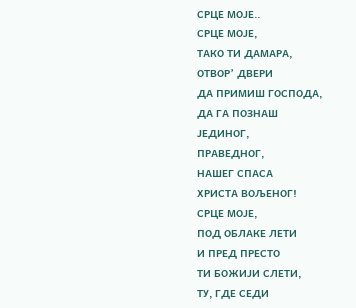СРЦЕ МОЈЕ..
СРЦЕ МОЈЕ,
ТАКО ТИ ДАМАРА,
ОТВОР’ ДВЕРИ
ДА ПРИМИШ ГОСПОДА,
ДА ГА ПОЗНАШ
ЈЕДИНОГ,
ПРАВЕДНОГ,
НАШЕГ СПАСА
ХРИСТА ВОЉЕНОГ!
СРЦЕ МОЈЕ,
ПОД ОБЛАКЕ ЛЕТИ
И ПРЕД ПРЕСТО
ТИ БОЖИЈИ СЛЕТИ,
ТУ, ГДЕ СЕДИ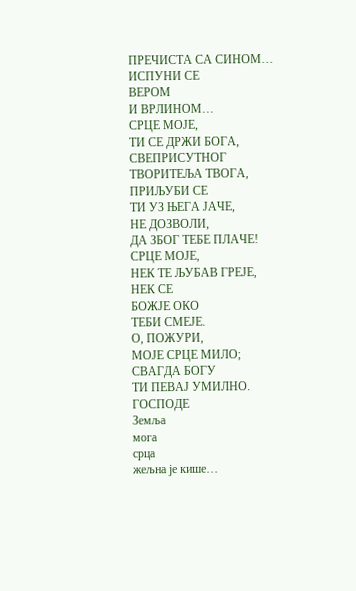ПРЕЧИСТА СА СИНОМ…
ИСПУНИ СЕ
ВЕРОМ
И ВРЛИНОМ…
СРЦЕ МОЈЕ,
ТИ СЕ ДРЖИ БОГА,
СВЕПРИСУТНОГ
ТВОРИТЕЉА ТВОГА,
ПРИЉУБИ СЕ
ТИ УЗ ЊЕГА ЈАЧЕ,
НЕ ДОЗВОЛИ,
ДА ЗБОГ ТЕБЕ ПЛАЧЕ!
СРЦЕ МОЈЕ,
НЕК ТЕ ЉУБАВ ГРЕЈЕ,
НЕК СЕ
БОЖЈЕ ОКО
ТЕБИ СМЕЈЕ.
О, ПОЖУРИ,
МОЈЕ СРЦЕ МИЛО;
СВАГДА БОГУ
ТИ ПЕВАЈ УМИЛНО.
ГОСПОДЕ
Земља
мога
срца
жељна је кише…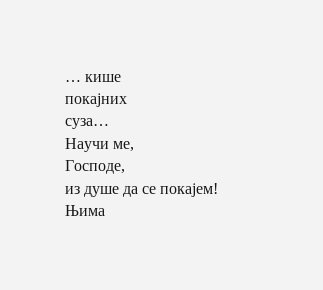… кише
покајних
суза…
Научи ме,
Господе,
из душе да се покајем!
Њима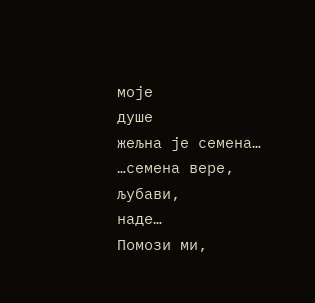моје
душе
жељна је семена…
…семена вере,
љубави,
наде…
Помози ми,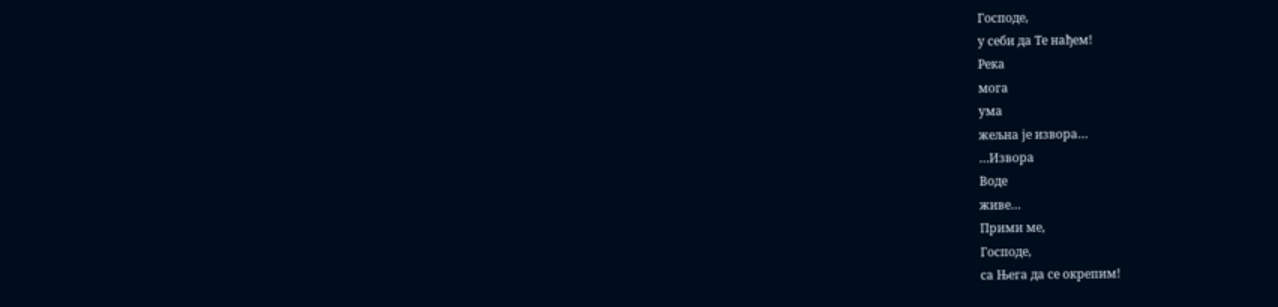Господе,
у себи да Те нађем!
Река
мога
ума
жељна је извора…
…Извора
Воде
живе…
Прими ме,
Господе,
са Њега да се окрепим!